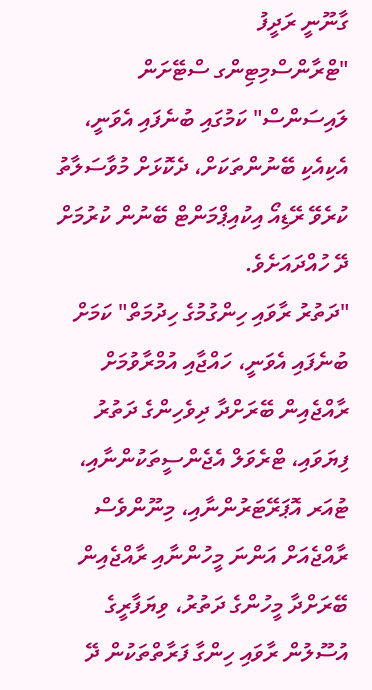ގާނޫނީ ރަދީފު
"ޓްރާންސްމިޓިންގ ސްޓޭށަން ލައިސަންސް" ކަމުގައި ބުނެފައި އެވަނީ، އެކިއެކި ބޭނުންތަކަށް، ދެކޮޅަށް މުވާސަލާތު ކުރެވޭ ރޭޑިއޯ އިކުއިޕްމަންޓް ބޭނުން ކުރުމަށް ދޭ ހުއްދައަށެވެ.
"ދަތުރު ރާވައި ހިންގުމުގެ ހިދުމަތް" ކަމަށް ބުނެފައި އެވަނީ، ހައްޖާއި އުމްރާވުމަށް ރާއްޖެއިން ބޭރަށްދާ ދިވެހިންގެ ދަތުރު ފިޔަވައި، ޓްރެވަލް އެޖެންސީތަކުންނާއި، ޓުއަރ އޮޕަރޭޓަރުންނާއި، މިނޫންވެސް ރާއްޖެއަށް އަންނަ މީހުންނާއި ރާއްޖެއިން ބޭރަށްދާ މީހުންގެ ދަތުރު، ވިޔަފާރީގެ އުސޫލުން ރާވައި ހިންގާ ފަރާތްތަކުން ދޭ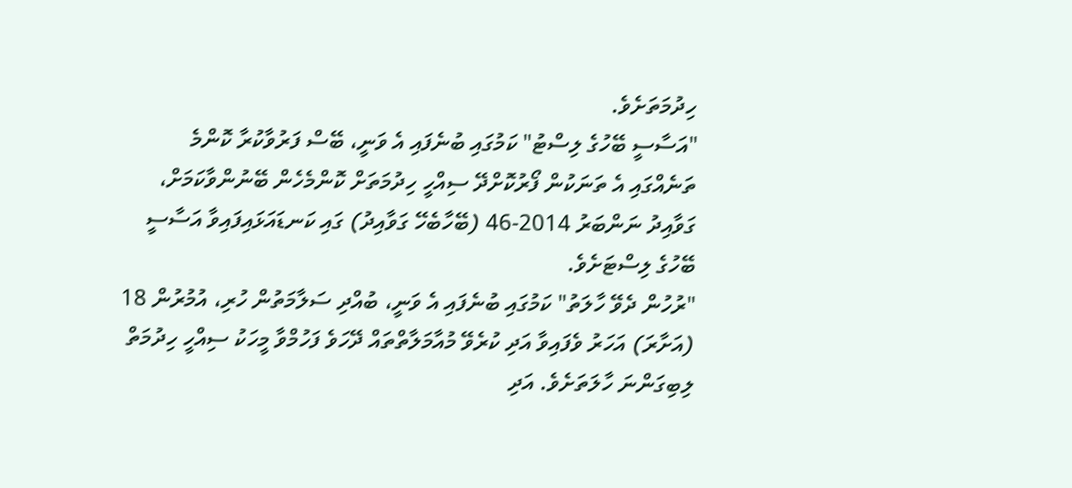ހިދުމަތަށެވެ.
"އަސާސީ ބޭހުގެ ލިސްޓު" ކަމުގައި ބުނެފައި އެ ވަނީ، ބޭސް ފަރުވާކުރާ ކޮންމެ ތަނެއްގައި އެ ތަނަކުން ފޯރުކޮށްދޭ ސިއްހީ ހިދުމަތަށް ކޮންމެހެން ބޭނުންވާކަމަށް، ގަވާއިދު ނަންބަރު 2014-46 (ބޭހާބެހޭ ގަވާއިދު) ގައި ކަނޑައަޅައިފައިވާ އަސާސީ ބޭހުގެ ލިސްޓަށެވެ.
"ރުހުން ދެވޭ ހާލަތު" ކަމުގައި ބުނެފައި އެ ވަނީ، ބުއްދި ސަލާމަތުން ހުރި، އުމުރުން 18 (އަށާރަ) އަހަރު ވެފައިވާ އަދި ކުރެވޭ މުއާމަލާތްތައް ދޭހަވެ ފަހުމްވާ މީހަކު ސިއްހީ ހިދުމަތް ލިބިގަންނަ ހާލަތަށެވެ. އަދި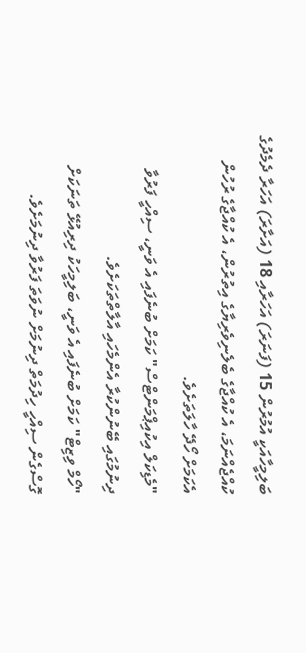ބަލިމީހާއަކީ އުމުރުން 15 (ފަނަރަ) އަހަރާއި 18 (އަށާރަ) އަހަރާ ދެމެދުގެ ކުއްޖެއްނަމަ، އެ ކުއްޖާގެ ބެލެނިވެރިޔާގެ އިތުރުން، އެ ކުއްޖާގެ ރުހުން އެކަމަށް ހޯދޭ ހާލަތަށެވެ.
"މެޑިކަލް އިކުއިޕްމަންޓްސް" ކަމަށް ބުނެފައި އެ ވަނީ، ސިއްހީ ފަރުވާ ދިނުމުގައި ބޭނުންކުރާ އެންމެހައި އާލާތްތަކަށެވެ.
"ހޯމް ވިޒިޓް" ކަމަށް ބުނެފައި އެ ވަނީ، ބަލިމީހަކު ދިރިއުޅޭ ތަނަކަށް ގޮސްގެން ސިއްހީ ހިދުމަތް ދިނުމަށް ނުވަތަ ފަރުވާ ދިނުމަށެވެ.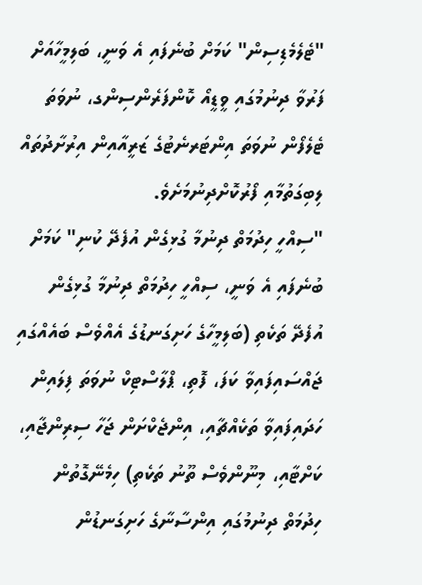"ޓެލެމެޑިސިން" ކަމަށް ބުނެފައި އެ ވަނީ، ބަލިމީހާއަށް ފަރުވާ ދިނުމުގައި ވީޑީއޯ ކޮންފަރެންސިންގ، ނުވަތަ ޓެލެފޯން ނުވަތަ އިންޓަރނެޓުގެ ޒަރީއާއިން އިރުށާދުތައް ލިބިގަތުމާއި ފޯރުކޮށްދިނުމަށެވެ.
"ސިއްހީ ހިދުމަތް ދިނުމާ ގުޅިގެން އުފެދޭ ކުނި" ކަމަށް ބުނެފައި އެ ވަނީ، ސިއްހީ ހިދުމަތް ދިނުމާ ގުޅިގެން އުފެދޭ ތަކެތި (ބަލިމީހާގެ ހަށިގަނޑުގެ އެއްވެސް ބައެއްގައި ޖައްސައިފައިވާ ކަފަ، ފޮތި، ޕްލާސްޓިކް ނުވަތަ ފިލައިން ހަދައިފައިވާ ތަކެއްޗާއި، އިންޖެކްށަން ޖަހާ ސިރިންޖާއި، ކަށްޓާއި، މިނޫންވެސް ތޫނު ތަކެތި) ހިމެނޭގޮތުން ހިދުމަތް ދިނުމުގައި އިންސާނާގެ ހަށިގަނޑުން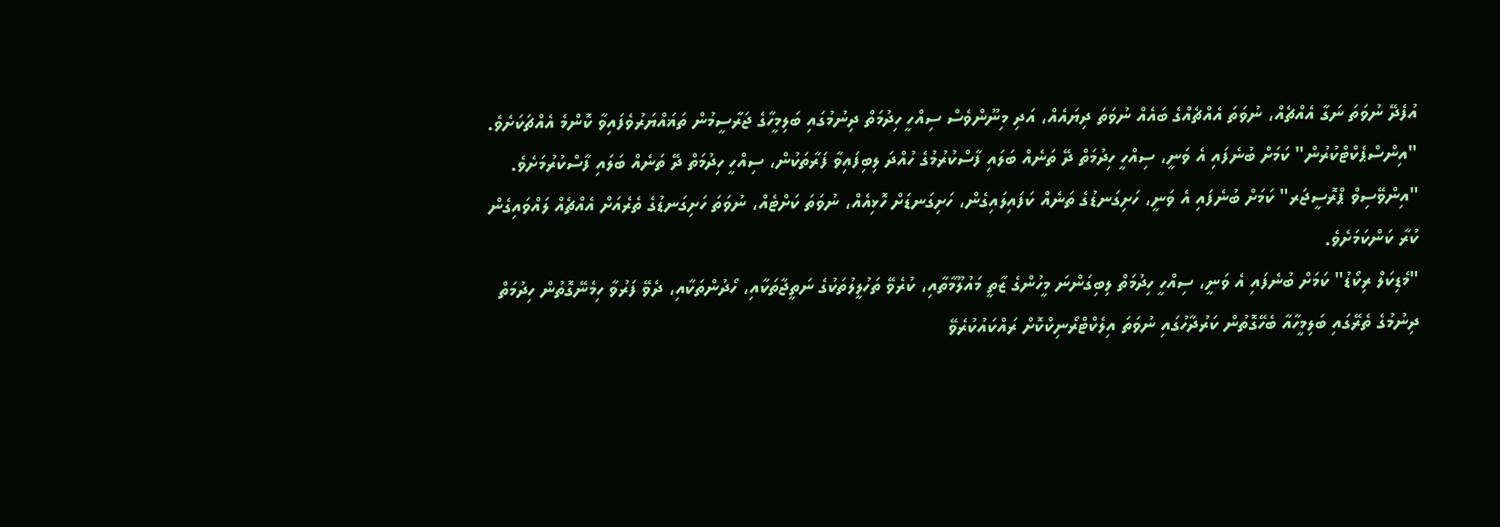އުފެދޭ ނުވަތަ ނަގާ އެއްޗެއް، ނުވަތަ އެއްޗެއްގެ ބައެއް ނުވަތަ ދިޔައެއް، އަދި މިނޫންވެސް ސިއްހީ ހިދުމަތް ދިނުމުގައި ބަލިމީހާގެ ޖަރާސީމުން ތަޣައްޔަރުވެފައިވާ ކޮންމެ އެއްޗަކަށެވެ.
"އިންސްޕެކްޓްކުރުން" ކަމަށް ބުނެފައި އެ ވަނީ، ސިއްހީ ހިދުމަތް ދޭ ތަނެއް ބަލައި ފާސްކުރުމުގެ ހުއްދަ ލިބިފައިވާ ފަރާތަކުން، ސިއްހީ ހިދުމަތް ދޭ ތަނެއް ބަލައި ފާސްކުރުމަށެވެ.
"އިންވޭސިވް ޕްރޮސީޖަރ" ކަމަށް ބުނެފައި އެ ވަނީ، ހަށިގަނޑުގެ ތަނެއް ކަފައިލައިގެން، ހަށިގަނޑަށް ހޮޅިއެއް، ނުވަތަ ކަށްޓެއް، ނުވަތަ ހަށިގަނޑުގެ ތެރެއަށް އެއްޗެއް ލައްވައިގެން ކުރާ ކަންކަމަށެވެ.
"މެޑިކަލް ރިކޯޑު" ކަމަށް ބުނެފައި އެ ވަނީ، ސިއްހީ ހިދުމަތް ލިބިގަންނަ މީހުންގެ ޒާތީ މައުލޫމާތާއި، ކުރެވޭ ތަހުލީލުތަކުގެ ނަތީޖާތަކާއި، ހޯދުންތަކާއި، ދެވޭ ފަރުވާ ހިމެނޭގޮތުން ހިދުމަތް ދިނުމުގެ ތެރޭގައި ބަލިމީހާއާ ބެހޭގޮތުން ކަރުދާހުގައި ނުވަތަ އިލެކްޓްރޯނިކްކޮށް ރައްކައުކުރެވޭ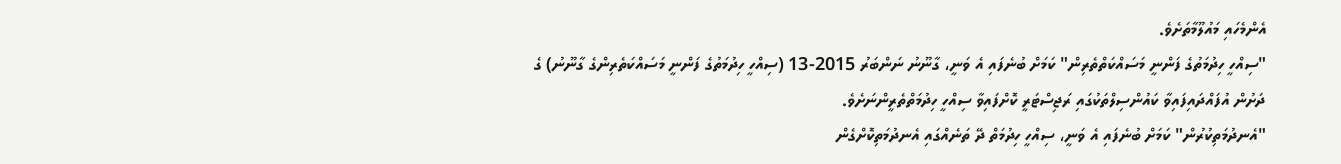އެންމެހައި މައުލޫމާތަށެވެ.
"ސިއްހީ ހިދުމަތުގެ ފަންނީ މަސައްކަތްތެރިން" ކަމަށް ބުނެފައި އެ ވަނީ، ގާނޫނު ނަންބަރު 2015-13 (ސިއްހީ ހިދުމަތުގެ ފަންނީ މަސައްކަތެރިންގެ ގާނޫނު) ގެ ދަށުން އުފައްދައިފައިވާ ކައުންސިލްތަކުގައި ރަޖިސްޓަރީ ކޮށްފައިވާ ސިއްހީ ހިދުމަތްތެރީންނަށެވެ.
"އެނދުމަތިކުރުން" ކަމަށް ބުނެފައި އެ ވަނީ، ސިއްހީ ހިދުމަތް ދޭ ތަނެއްގައި އެނދުމަތިކޮށްގެން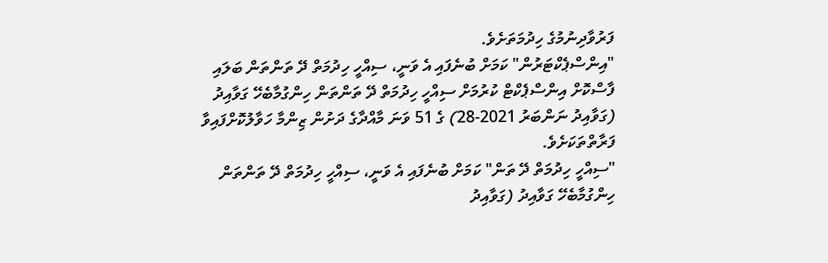ފަރުވާދިނުމުގެ ހިދުމަތަށެވެ.
"އިންސްޕެކްޓަރުން" ކަމަށް ބުނެފައި އެ ވަނީ، ސިއްހީ ހިދުމަތް ދޭ ތަންތަން ބަލައި ފާސްކޮށް އިންސްޕެކްޓް ކުރުމަށް ސިއްހީ ހިދުމަތް ދޭ ތަންތަން ހިންގުމާބެހޭ ގަވާއިދު (ގަވާއިދު ނަންބަރު 2021-28) ގެ 51 ވަނަ މާއްދާގެ ދަށުން ޒިންމާ ހަވާލުކޮށްފައިވާ ފަރާތްތަކަށެވެ.
"ސިއްހީ ހިދުމަތް ދޭ ތަން" ކަމަށް ބުނެފައި އެ ވަނީ، ސިއްހީ ހިދުމަތް ދޭ ތަންތަން ހިންގުމާބެހޭ ގަވާއިދު (ގަވާއިދު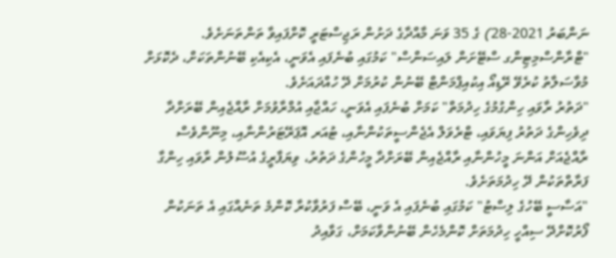ނަންބަރު 2021-28) ގެ 35 ވަނަ މާއްދާގެ ދަށުން ރަޖިސްޓަރީ ކޮށްފައިވާ ތަންތަނަށެވެ.
"ޓްރާންސްމިޓިންގ ސްޓޭށަން ލައިސަންސް" ކަމުގައި ބުނެފައި އެވަނީ، އެކިއެކި ބޭނުންތަކަށް، ދެކޮޅަށް މުވާސަލާތު ކުރެވޭ ރޭޑިއޯ އިކުއިޕްމަންޓް ބޭނުން ކުރުމަށް ދޭ ހުއްދައަށެވެ.
"ދަތުރު ރާވައި ހިންގުމުގެ ހިދުމަތް" ކަމަށް ބުނެފައި އެވަނީ، ހައްޖާއި އުމްރާވުމަށް ރާއްޖެއިން ބޭރަށްދާ ދިވެހިންގެ ދަތުރު ފިޔަވައި، ޓްރެވަލް އެޖެންސީތަކުންނާއި، ޓުއަރ އޮޕަރޭޓަރުންނާއި، މިނޫންވެސް ރާއްޖެއަށް އަންނަ މީހުންނާއި ރާއްޖެއިން ބޭރަށްދާ މީހުންގެ ދަތުރު، ވިޔަފާރީގެ އުސޫލުން ރާވައި ހިންގާ ފަރާތްތަކުން ދޭ ހިދުމަތަށެވެ.
"އަސާސީ ބޭހުގެ ލިސްޓު" ކަމުގައި ބުނެފައި އެ ވަނީ، ބޭސް ފަރުވާކުރާ ކޮންމެ ތަނެއްގައި އެ ތަނަކުން ފޯރުކޮށްދޭ ސިއްހީ ހިދުމަތަށް ކޮންމެހެން ބޭނުންވާކަމަށް، ގަވާއިދު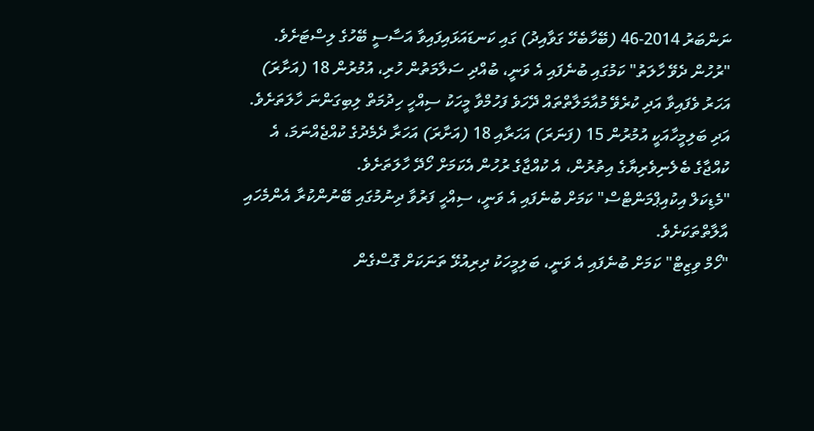ނަންބަރު 2014-46 (ބޭހާބެހޭ ގަވާއިދު) ގައި ކަނޑައަޅައިފައިވާ އަސާސީ ބޭހުގެ ލިސްޓަށެވެ.
"ރުހުން ދެވޭ ހާލަތު" ކަމުގައި ބުނެފައި އެ ވަނީ، ބުއްދި ސަލާމަތުން ހުރި، އުމުރުން 18 (އަށާރަ) އަހަރު ވެފައިވާ އަދި ކުރެވޭ މުއާމަލާތްތައް ދޭހަވެ ފަހުމްވާ މީހަކު ސިއްހީ ހިދުމަތް ލިބިގަންނަ ހާލަތަށެވެ. އަދި ބަލިމީހާއަކީ އުމުރުން 15 (ފަނަރަ) އަހަރާއި 18 (އަށާރަ) އަހަރާ ދެމެދުގެ ކުއްޖެއްނަމަ، އެ ކުއްޖާގެ ބެލެނިވެރިޔާގެ އިތުރުން، އެ ކުއްޖާގެ ރުހުން އެކަމަށް ހޯދޭ ހާލަތަށެވެ.
"މެޑިކަލް އިކުއިޕްމަންޓްސް" ކަމަށް ބުނެފައި އެ ވަނީ، ސިއްހީ ފަރުވާ ދިނުމުގައި ބޭނުންކުރާ އެންމެހައި އާލާތްތަކަށެވެ.
"ހޯމް ވިޒިޓް" ކަމަށް ބުނެފައި އެ ވަނީ، ބަލިމީހަކު ދިރިއުޅޭ ތަނަކަށް ގޮސްގެން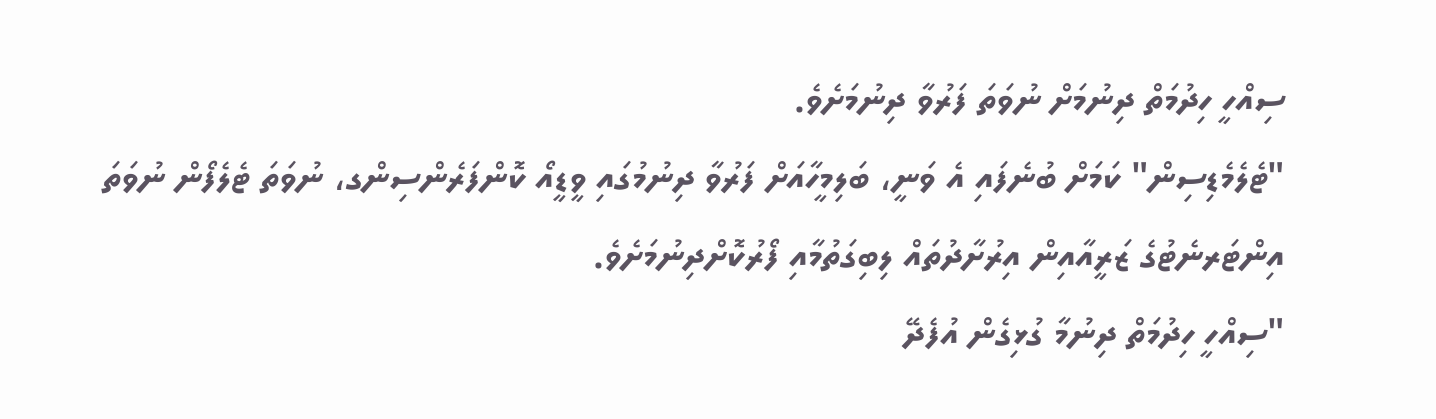ސިއްހީ ހިދުމަތް ދިނުމަށް ނުވަތަ ފަރުވާ ދިނުމަށެވެ.
"ޓެލެމެޑިސިން" ކަމަށް ބުނެފައި އެ ވަނީ، ބަލިމީހާއަށް ފަރުވާ ދިނުމުގައި ވީޑީއޯ ކޮންފަރެންސިންގ، ނުވަތަ ޓެލެފޯން ނުވަތަ އިންޓަރނެޓުގެ ޒަރީއާއިން އިރުށާދުތައް ލިބިގަތުމާއި ފޯރުކޮށްދިނުމަށެވެ.
"ސިއްހީ ހިދުމަތް ދިނުމާ ގުޅިގެން އުފެދޭ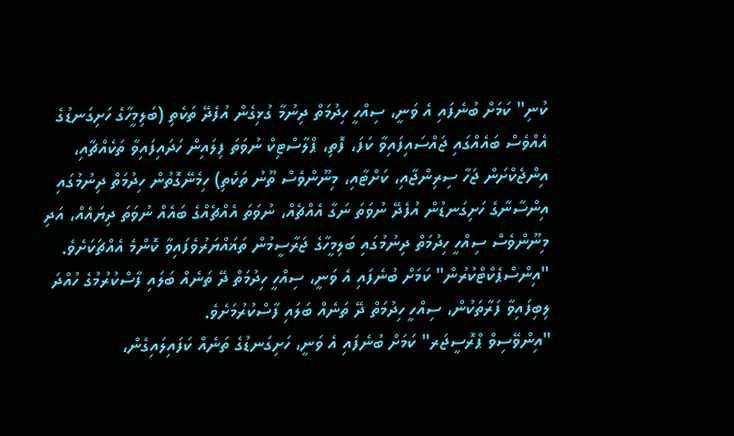ކުނި" ކަމަށް ބުނެފައި އެ ވަނީ، ސިއްހީ ހިދުމަތް ދިނުމާ ގުޅިގެން އުފެދޭ ތަކެތި (ބަލިމީހާގެ ހަށިގަނޑުގެ އެއްވެސް ބައެއްގައި ޖައްސައިފައިވާ ކަފަ، ފޮތި، ޕްލާސްޓިކް ނުވަތަ ފިލައިން ހަދައިފައިވާ ތަކެއްޗާއި، އިންޖެކްށަން ޖަހާ ސިރިންޖާއި، ކަށްޓާއި، މިނޫންވެސް ތޫނު ތަކެތި) ހިމެނޭގޮތުން ހިދުމަތް ދިނުމުގައި އިންސާނާގެ ހަށިގަނޑުން އުފެދޭ ނުވަތަ ނަގާ އެއްޗެއް، ނުވަތަ އެއްޗެއްގެ ބައެއް ނުވަތަ ދިޔައެއް، އަދި މިނޫންވެސް ސިއްހީ ހިދުމަތް ދިނުމުގައި ބަލިމީހާގެ ޖަރާސީމުން ތަޣައްޔަރުވެފައިވާ ކޮންމެ އެއްޗަކަށެވެ.
"އިންސްޕެކްޓްކުރުން" ކަމަށް ބުނެފައި އެ ވަނީ، ސިއްހީ ހިދުމަތް ދޭ ތަނެއް ބަލައި ފާސްކުރުމުގެ ހުއްދަ ލިބިފައިވާ ފަރާތަކުން، ސިއްހީ ހިދުމަތް ދޭ ތަނެއް ބަލައި ފާސްކުރުމަށެވެ.
"އިންވޭސިވް ޕްރޮސީޖަރ" ކަމަށް ބުނެފައި އެ ވަނީ، ހަށިގަނޑުގެ ތަނެއް ކަފައިލައިގެން،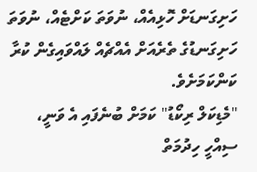ހަށިގަނޑަށް ހޮޅިއެއް، ނުވަތަ ކަށްޓެއް، ނުވަތަ ހަށިގަނޑުގެ ތެރެއަށް އެއްޗެއް ލައްވައިގެން ކުރާ ކަންކަމަށެވެ.
"މެޑިކަލް ރިކޯޑު" ކަމަށް ބުނެފައި އެ ވަނީ، ސިއްހީ ހިދުމަތް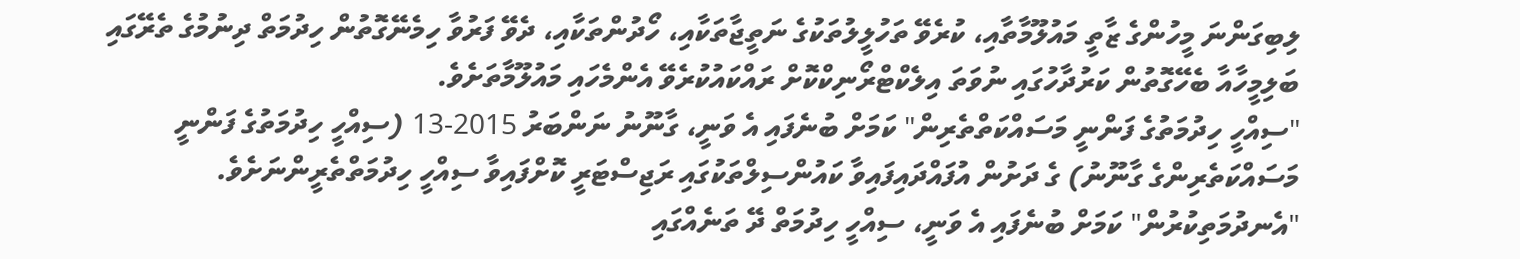ލިބިގަންނަ މީހުންގެ ޒާތީ މައުލޫމާތާއި، ކުރެވޭ ތަހުލީލުތަކުގެ ނަތީޖާތަކާއި، ހޯދުންތަކާއި، ދެވޭ ފަރުވާ ހިމެނޭގޮތުން ހިދުމަތް ދިނުމުގެ ތެރޭގައި ބަލިމީހާއާ ބެހޭގޮތުން ކަރުދާހުގައި ނުވަތަ އިލެކްޓްރޯނިކްކޮށް ރައްކައުކުރެވޭ އެންމެހައި މައުލޫމާތަށެވެ.
"ސިއްހީ ހިދުމަތުގެ ފަންނީ މަސައްކަތްތެރިން" ކަމަށް ބުނެފައި އެ ވަނީ، ގާނޫނު ނަންބަރު 2015-13 (ސިއްހީ ހިދުމަތުގެ ފަންނީ މަސައްކަތެރިންގެ ގާނޫނު) ގެ ދަށުން އުފައްދައިފައިވާ ކައުންސިލްތަކުގައި ރަޖިސްޓަރީ ކޮށްފައިވާ ސިއްހީ ހިދުމަތްތެރީންނަށެވެ.
"އެނދުމަތިކުރުން" ކަމަށް ބުނެފައި އެ ވަނީ، ސިއްހީ ހިދުމަތް ދޭ ތަނެއްގައި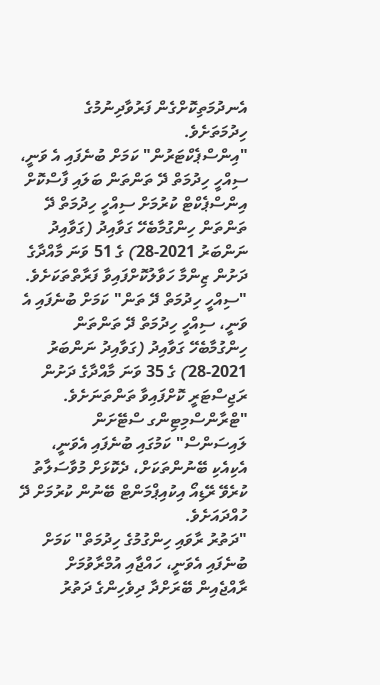އެނދުމަތިކޮށްގެން ފަރުވާދިނުމުގެ ހިދުމަތަށެވެ.
"އިންސްޕެކްޓަރުން" ކަމަށް ބުނެފައި އެ ވަނީ، ސިއްހީ ހިދުމަތް ދޭ ތަންތަން ބަލައި ފާސްކޮށް އިންސްޕެކްޓް ކުރުމަށް ސިއްހީ ހިދުމަތް ދޭ ތަންތަން ހިންގުމާބެހޭ ގަވާއިދު (ގަވާއިދު ނަންބަރު 2021-28) ގެ 51 ވަނަ މާއްދާގެ ދަށުން ޒިންމާ ހަވާލުކޮށްފައިވާ ފަރާތްތަކަށެވެ.
"ސިއްހީ ހިދުމަތް ދޭ ތަން" ކަމަށް ބުނެފައި އެ ވަނީ، ސިއްހީ ހިދުމަތް ދޭ ތަންތަން ހިންގުމާބެހޭ ގަވާއިދު (ގަވާއިދު ނަންބަރު 2021-28) ގެ 35 ވަނަ މާއްދާގެ ދަށުން ރަޖިސްޓަރީ ކޮށްފައިވާ ތަންތަނަށެވެ.
"ޓްރާންސްމިޓިންގ ސްޓޭށަން ލައިސަންސް" ކަމުގައި ބުނެފައި އެވަނީ، އެކިއެކި ބޭނުންތަކަށް، ދެކޮޅަށް މުވާސަލާތު ކުރެވޭ ރޭޑިއޯ އިކުއިޕްމަންޓް ބޭނުން ކުރުމަށް ދޭ ހުއްދައަށެވެ.
"ދަތުރު ރާވައި ހިންގުމުގެ ހިދުމަތް" ކަމަށް ބުނެފައި އެވަނީ، ހައްޖާއި އުމްރާވުމަށް ރާއްޖެއިން ބޭރަށްދާ ދިވެހިންގެ ދަތުރު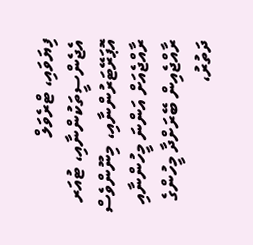ފިޔަވައި، ޓްރެވަލް އެޖެންސީތަކުންނާއި، ޓުއަރ އޮޕަރޭޓަރުންނާއި، މިނޫންވެސް ރާއްޖެއަށް އަންނަ މީހުންނާއި ރާއްޖެއިން ބޭރަށްދާ މީހުންގެ ދަތުރު،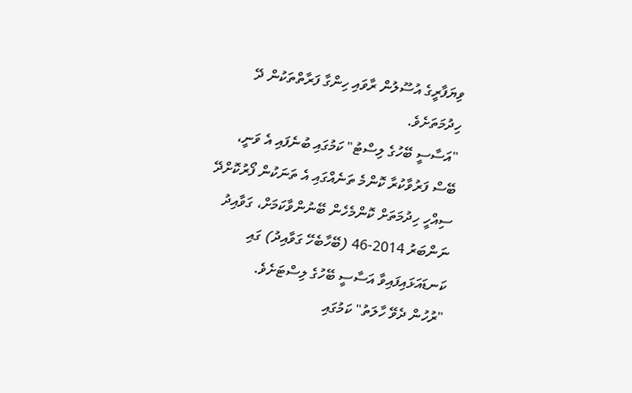ވިޔަފާރީގެ އުސޫލުން ރާވައި ހިންގާ ފަރާތްތަކުން ދޭ ހިދުމަތަށެވެ.
"އަސާސީ ބޭހުގެ ލިސްޓު" ކަމުގައި ބުނެފައި އެ ވަނީ، ބޭސް ފަރުވާކުރާ ކޮންމެ ތަނެއްގައި އެ ތަނަކުން ފޯރުކޮށްދޭ ސިއްހީ ހިދުމަތަށް ކޮންމެހެން ބޭނުންވާކަމަށް، ގަވާއިދު ނަންބަރު 2014-46 (ބޭހާބެހޭ ގަވާއިދު) ގައި ކަނޑައަޅައިފައިވާ އަސާސީ ބޭހުގެ ލިސްޓަށެވެ.
"ރުހުން ދެވޭ ހާލަތު" ކަމުގައި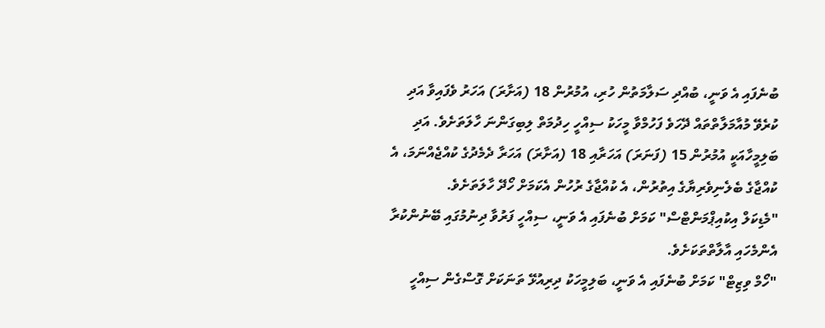ބުނެފައި އެ ވަނީ، ބުއްދި ސަލާމަތުން ހުރި، އުމުރުން 18 (އަށާރަ) އަހަރު ވެފައިވާ އަދި ކުރެވޭ މުއާމަލާތްތައް ދޭހަވެ ފަހުމްވާ މީހަކު ސިއްހީ ހިދުމަތް ލިބިގަންނަ ހާލަތަށެވެ. އަދި ބަލިމީހާއަކީ އުމުރުން 15 (ފަނަރަ) އަހަރާއި 18 (އަށާރަ) އަހަރާ ދެމެދުގެ ކުއްޖެއްނަމަ، އެ ކުއްޖާގެ ބެލެނިވެރިޔާގެ އިތުރުން، އެ ކުއްޖާގެ ރުހުން އެކަމަށް ހޯދޭ ހާލަތަށެވެ.
"މެޑިކަލް އިކުއިޕްމަންޓްސް" ކަމަށް ބުނެފައި އެ ވަނީ، ސިއްހީ ފަރުވާ ދިނުމުގައި ބޭނުންކުރާ އެންމެހައި އާލާތްތަކަށެވެ.
"ހޯމް ވިޒިޓް" ކަމަށް ބުނެފައި އެ ވަނީ، ބަލިމީހަކު ދިރިއުޅޭ ތަނަކަށް ގޮސްގެން ސިއްހީ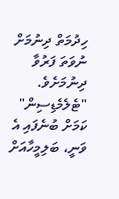ހިދުމަތް ދިނުމަށް ނުވަތަ ފަރުވާ ދިނުމަށެވެ.
"ޓެލެމެޑިސިން" ކަމަށް ބުނެފައި އެ ވަނީ، ބަލިމީހާއަށް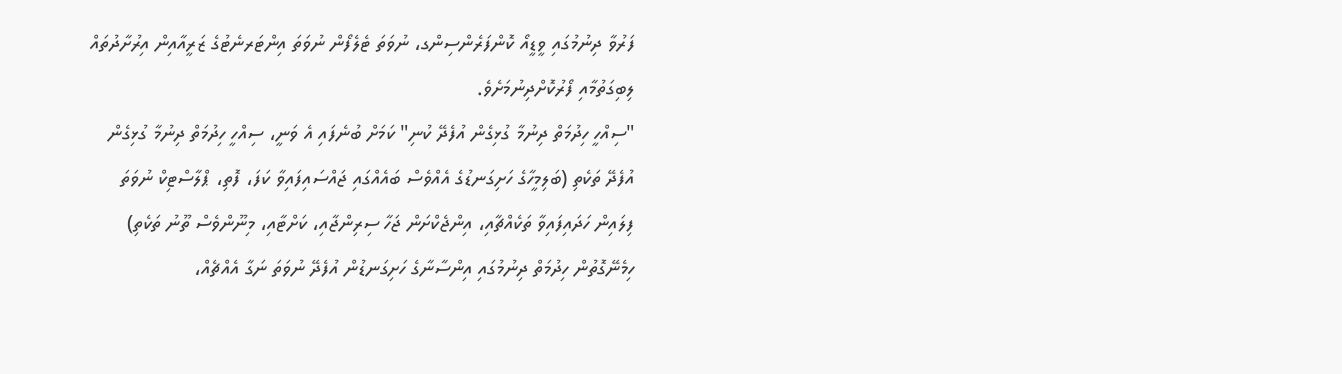ފަރުވާ ދިނުމުގައި ވީޑީއޯ ކޮންފަރެންސިންގ، ނުވަތަ ޓެލެފޯން ނުވަތަ އިންޓަރނެޓުގެ ޒަރީއާއިން އިރުށާދުތައް ލިބިގަތުމާއި ފޯރުކޮށްދިނުމަށެވެ.
"ސިއްހީ ހިދުމަތް ދިނުމާ ގުޅިގެން އުފެދޭ ކުނި" ކަމަށް ބުނެފައި އެ ވަނީ، ސިއްހީ ހިދުމަތް ދިނުމާ ގުޅިގެން އުފެދޭ ތަކެތި (ބަލިމީހާގެ ހަށިގަނޑުގެ އެއްވެސް ބައެއްގައި ޖައްސައިފައިވާ ކަފަ، ފޮތި، ޕްލާސްޓިކް ނުވަތަ ފިލައިން ހަދައިފައިވާ ތަކެއްޗާއި، އިންޖެކްށަން ޖަހާ ސިރިންޖާއި، ކަށްޓާއި، މިނޫންވެސް ތޫނު ތަކެތި) ހިމެނޭގޮތުން ހިދުމަތް ދިނުމުގައި އިންސާނާގެ ހަށިގަނޑުން އުފެދޭ ނުވަތަ ނަގާ އެއްޗެއް،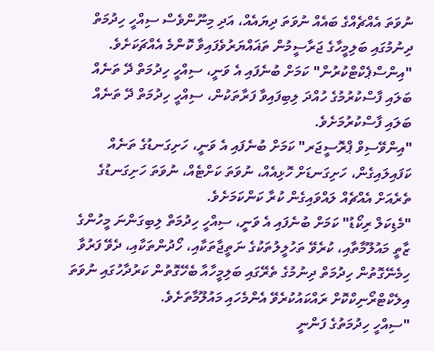ނުވަތަ އެއްޗެއްގެ ބައެއް ނުވަތަ ދިޔައެއް، އަދި މިނޫންވެސް ސިއްހީ ހިދުމަތް ދިނުމުގައި ބަލިމީހާގެ ޖަރާސީމުން ތަޣައްޔަރުވެފައިވާ ކޮންމެ އެއްޗަކަށެވެ.
"އިންސްޕެކްޓްކުރުން" ކަމަށް ބުނެފައި އެ ވަނީ، ސިއްހީ ހިދުމަތް ދޭ ތަނެއް ބަލައި ފާސްކުރުމުގެ ހުއްދަ ލިބިފައިވާ ފަރާތަކުން، ސިއްހީ ހިދުމަތް ދޭ ތަނެއް ބަލައި ފާސްކުރުމަށެވެ.
"އިންވޭސިވް ޕްރޮސީޖަރ" ކަމަށް ބުނެފައި އެ ވަނީ، ހަށިގަނޑުގެ ތަނެއް ކަފައިލައިގެން، ހަށިގަނޑަށް ހޮޅިއެއް، ނުވަތަ ކަށްޓެއް، ނުވަތަ ހަށިގަނޑުގެ ތެރެއަށް އެއްޗެއް ލައްވައިގެން ކުރާ ކަންކަމަށެވެ.
"މެޑިކަލް ރިކޯޑު" ކަމަށް ބުނެފައި އެ ވަނީ، ސިއްހީ ހިދުމަތް ލިބިގަންނަ މީހުންގެ ޒާތީ މައުލޫމާތާއި، ކުރެވޭ ތަހުލީލުތަކުގެ ނަތީޖާތަކާއި، ހޯދުންތަކާއި، ދެވޭ ފަރުވާ ހިމެނޭގޮތުން ހިދުމަތް ދިނުމުގެ ތެރޭގައި ބަލިމީހާއާ ބެހޭގޮތުން ކަރުދާހުގައި ނުވަތަ އިލެކްޓްރޯނިކްކޮށް ރައްކައުކުރެވޭ އެންމެހައި މައުލޫމާތަށެވެ.
"ސިއްހީ ހިދުމަތުގެ ފަންނީ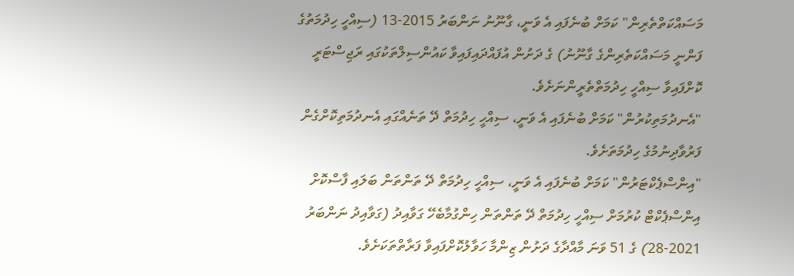މަސައްކަތްތެރިން" ކަމަށް ބުނެފައި އެ ވަނީ، ގާނޫނު ނަންބަރު 2015-13 (ސިއްހީ ހިދުމަތުގެ ފަންނީ މަސައްކަތެރިންގެ ގާނޫނު) ގެ ދަށުން އުފައްދައިފައިވާ ކައުންސިލްތަކުގައި ރަޖިސްޓަރީ ކޮށްފައިވާ ސިއްހީ ހިދުމަތްތެރީންނަށެވެ.
"އެނދުމަތިކުރުން" ކަމަށް ބުނެފައި އެ ވަނީ، ސިއްހީ ހިދުމަތް ދޭ ތަނެއްގައި އެނދުމަތިކޮށްގެން ފަރުވާދިނުމުގެ ހިދުމަތަށެވެ.
"އިންސްޕެކްޓަރުން" ކަމަށް ބުނެފައި އެ ވަނީ، ސިއްހީ ހިދުމަތް ދޭ ތަންތަން ބަލައި ފާސްކޮށް އިންސްޕެކްޓް ކުރުމަށް ސިއްހީ ހިދުމަތް ދޭ ތަންތަން ހިންގުމާބެހޭ ގަވާއިދު (ގަވާއިދު ނަންބަރު 2021-28) ގެ 51 ވަނަ މާއްދާގެ ދަށުން ޒިންމާ ހަވާލުކޮށްފައިވާ ފަރާތްތަކަށެވެ.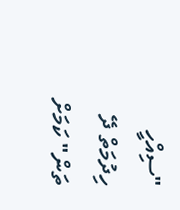"ސިއްހީ ހިދުމަތް ދޭ ތަން" ކަމަށް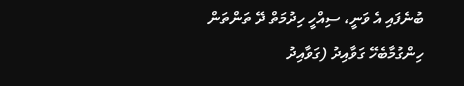ބުނެފައި އެ ވަނީ، ސިއްހީ ހިދުމަތް ދޭ ތަންތަން ހިންގުމާބެހޭ ގަވާއިދު (ގަވާއިދު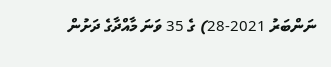ނަންބަރު 2021-28) ގެ 35 ވަނަ މާއްދާގެ ދަށުން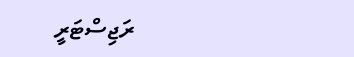ރަޖިސްޓަރީ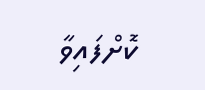ކޮށްފައިވާ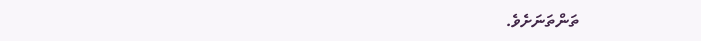ތަންތަނަށެވެ.